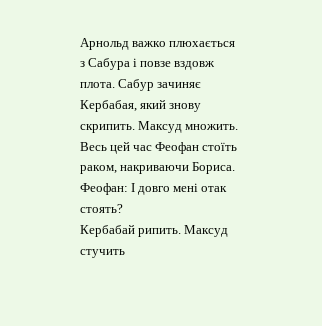Арнольд важко плюхається з Сабура і повзе вздовж плота. Сабур зачиняє Кербабая, який знову скрипить. Максуд множить. Весь цей час Феофан стоїть раком, накриваючи Бориса.
Феофан: І довго мені отак стоять?
Кербабай рипить. Максуд стучить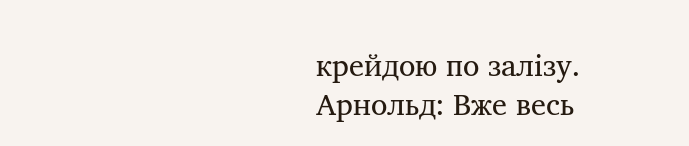крейдою по залізу.
Арнольд: Вже весь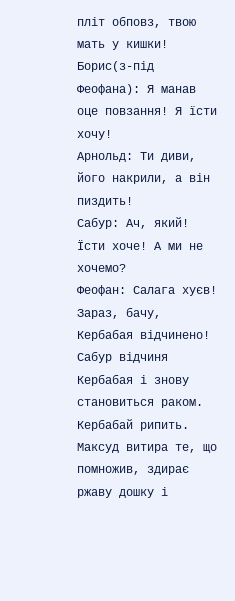пліт обповз, твою мать у кишки!
Борис(з-під Феофана): Я манав оце повзання! Я їсти хочу!
Арнольд: Ти диви, його накрили, а він пиздить!
Сабур: Ач, який! Їсти хоче! А ми не хочемо?
Феофан: Салага хуєв! Зараз, бачу, Кербабая відчинено!
Сабур відчиня Кербабая і знову становиться раком. Кербабай рипить. Максуд витира те, що помножив, здирає ржаву дошку і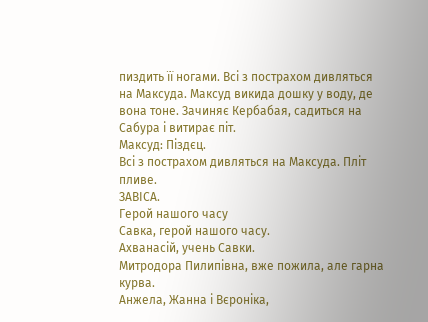пиздить її ногами. Всі з пострахом дивляться на Максуда. Максуд викида дошку у воду, де вона тоне. Зачиняє Кербабая, садиться на Сабура і витирає піт.
Максуд: Піздєц.
Всі з пострахом дивляться на Максуда. Пліт пливе.
ЗАВІСА.
Герой нашого часу
Савка, герой нашого часу.
Ахванасій, учень Савки.
Митродора Пилипівна, вже пожила, але гарна курва.
Анжела, Жанна і Вєроніка,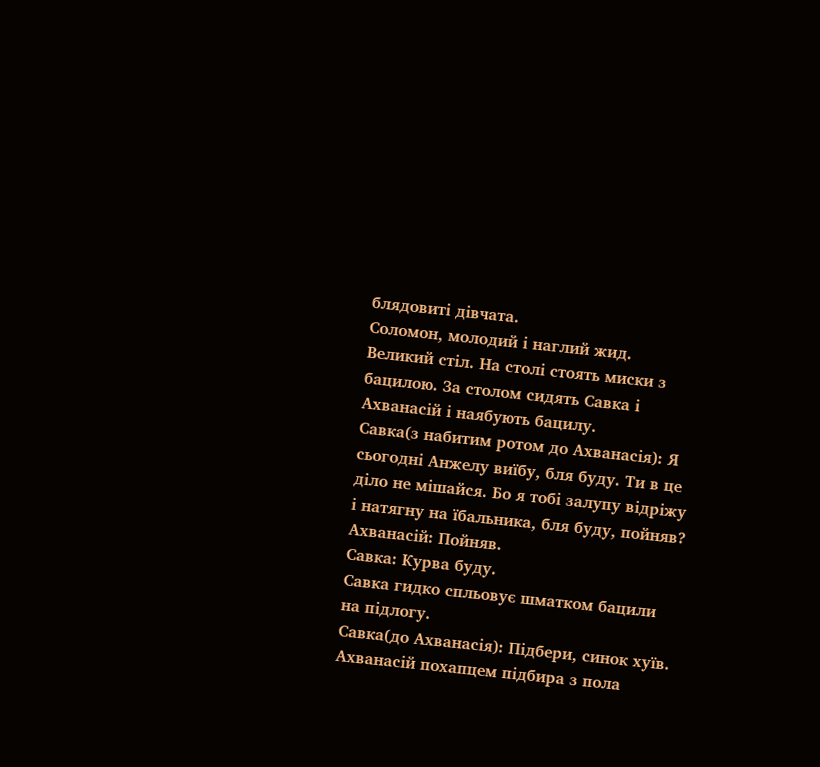блядовиті дівчата.
Соломон, молодий і наглий жид.
Великий стіл. На столі стоять миски з бацилою. За столом сидять Савка і Ахванасій і наябують бацилу.
Савка(з набитим ротом до Ахванасія): Я сьогодні Анжелу виїбу, бля буду. Ти в це діло не мішайся. Бо я тобі залупу відріжу і натягну на їбальника, бля буду, пойняв?
Ахванасій: Пойняв.
Савка: Курва буду.
Савка гидко спльовує шматком бацили на підлогу.
Савка(до Ахванасія): Підбери, синок хуїв.
Ахванасій похапцем підбира з пола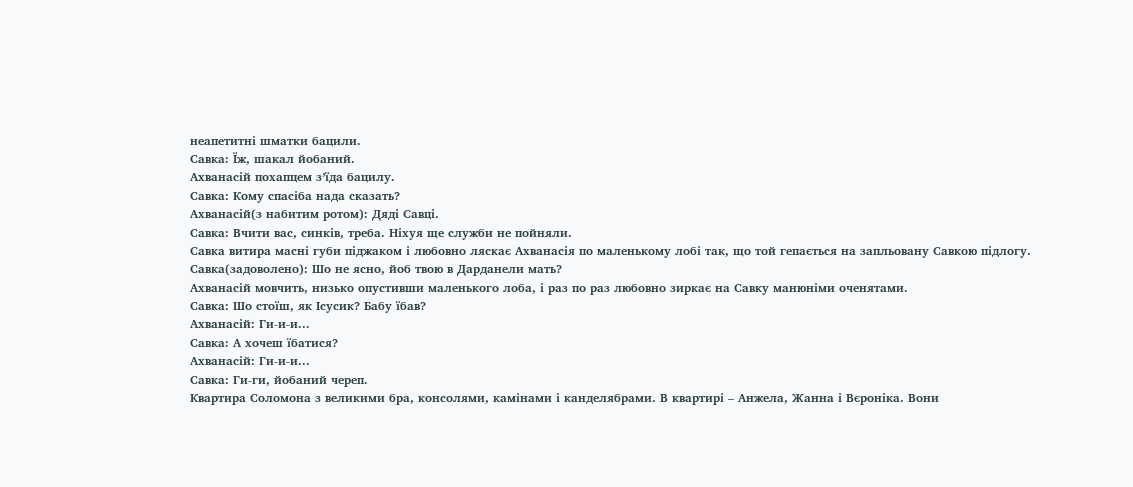неапетитні шматки бацили.
Савка: Їж, шакал йобаний.
Ахванасій похапцем з’їда бацилу.
Савка: Кому спасіба нада сказать?
Ахванасій(з набитим ротом): Дяді Савці.
Савка: Вчити вас, синків, треба. Ніхуя ще служби не пойняли.
Савка витира масні губи піджаком і любовно ляскає Ахванасія по маленькому лобі так, що той гепається на запльовану Савкою підлогу.
Савка(задоволено): Шо не ясно, йоб твою в Дарданели мать?
Ахванасій мовчить, низько опустивши маленького лоба, і раз по раз любовно зиркає на Савку манюніми оченятами.
Савка: Шо стоїш, як Ісусик? Бабу їбав?
Ахванасій: Ги-и-и...
Савка: А хочеш їбатися?
Ахванасій: Ги-и-и...
Савка: Ги-ги, йобаний череп.
Квартира Соломона з великими бра, консолями, камінами і канделябрами. В квартирі – Анжела, Жанна і Вєроніка. Вони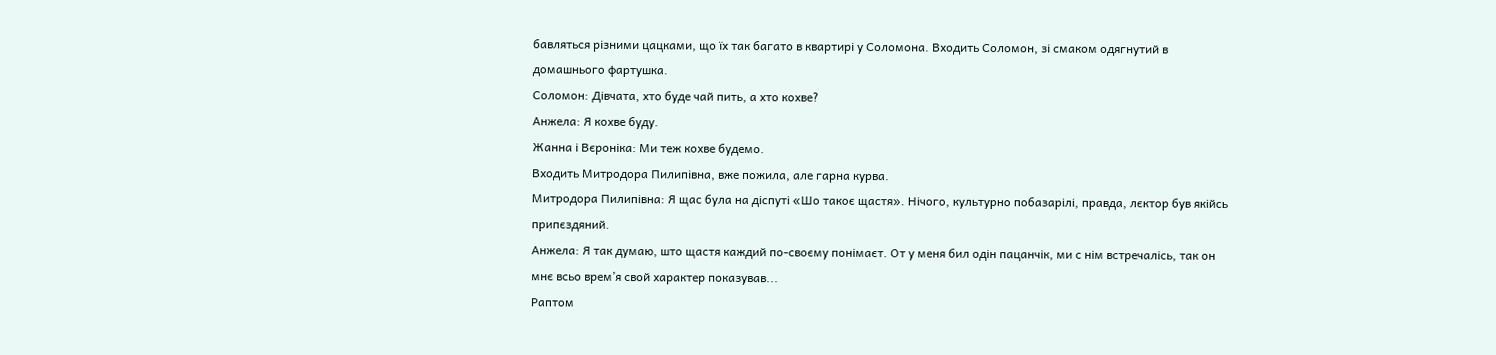бавляться різними цацками, що їх так багато в квартирі у Соломона. Входить Соломон, зі смаком одягнутий в домашнього фартушка.
Соломон: Дівчата, хто буде чай пить, а хто кохве?
Анжела: Я кохве буду.
Жанна і Вєроніка: Ми теж кохве будемо.
Входить Митродора Пилипівна, вже пожила, але гарна курва.
Митродора Пилипівна: Я щас була на діспуті «Шо такоє щастя». Нічого, культурно побазарілі, правда, лєктор був якійсь припєздяний.
Анжела: Я так думаю, што щастя каждий по-своєму понімаєт. От у меня бил одін пацанчік, ми с нім встречалісь, так он мнє всьо врем’я свой характер показував...
Раптом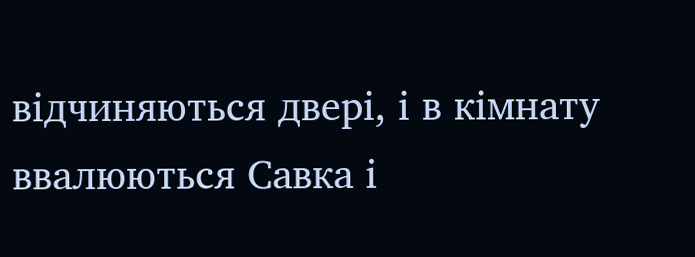відчиняються двері, і в кімнату ввалюються Савка і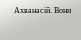Ахванасій. Вони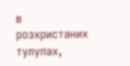в розхристаних тулупах,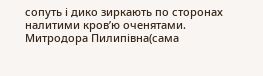сопуть і дико зиркають по сторонах налитими кров’ю оченятами.
Митродора Пилипівна(сама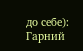до себе): Гарний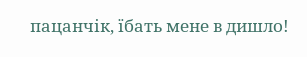пацанчік, їбать мене в дишло!